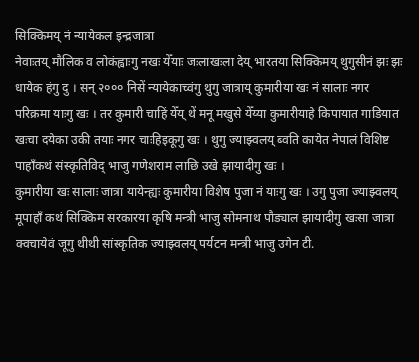सिक्किमय् नं न्यायेकल इन्द्रजात्रा
नेवाःतय् मौलिक व लोकंह्वाःगु नखः येँयाः जःलाखःला देय् भारतया सिक्किमय् थुगुसीनं झः झः धायेक हंगु दु । सन् २००० निसें न्यायेकाच्वंगु थुगु जात्राय् कुमारीया खः नं सालाः नगर परिक्रमा याःगु खः । तर कुमारी चाहिं येँय् थें मनू मखुसे येँय्या कुमारीयाहे किपायात गाडियात खःचा दयेका उकी तयाः नगर चाःहिइकूगु खः । थुगु ज्याझ्वलय् ब्वति कायेत नेपालं विशिष्ट पाहाँकथं संस्कृतिविद् भाजु गणेशराम लाछि उखे झायादीगु खः ।
कुमारीया खः सालाः जात्रा यायेन्ह्यः कुमारीया विशेष पुजा नं याःगु खः । उगु पुजा ज्याझ्वलय् मूपाहाँ कथं सिक्किम सरकारया कृषि मन्त्री भाजु सोमनाथ पौड्याल झायादीगु खःसा जात्रा क्वचायेवं जूगु थीथी सांस्कृतिक ज्याझ्वलय् पर्यटन मन्त्री भाजु उगेन टी.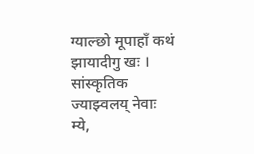ग्याल्छो मूपाहाँ कथं झायादीगु खः । सांस्कृतिक ज्याझ्वलय् नेवाः म्ये,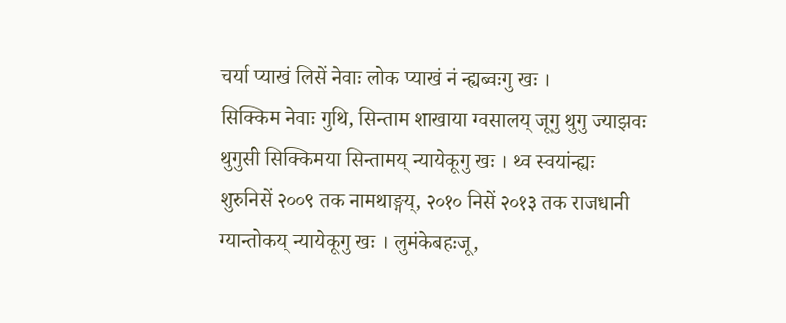चर्या प्याखं लिसें नेवाः लोक प्याखं नं न्ह्यब्वःगु खः ।
सिक्किम नेवाः गुथि, सिन्ताम शाखाया ग्वसालय् जूगु थुगु ज्याझवः थुगुसी सिक्किमया सिन्तामय् न्यायेकूगु खः । थ्व स्वयांन्ह्यः शुरुनिसें २००९ तक नामथाङ्गय्, २०१० निसें २०१३ तक राजधानी ग्यान्तोकय् न्यायेकूगु खः । लुमंकेबहःजू,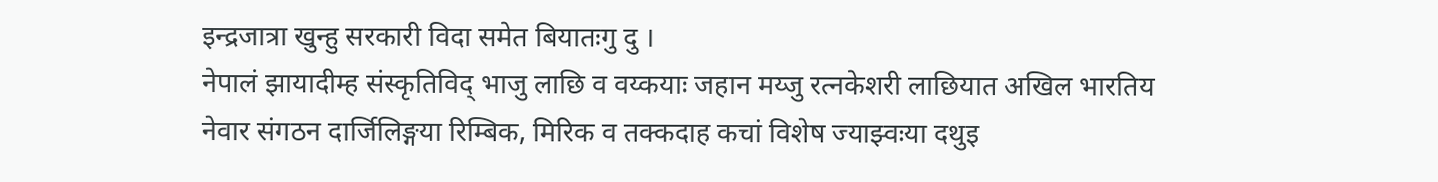इन्द्रजात्रा खुन्हु सरकारी विदा समेत बियातःगु दु ।
नेपालं झायादीम्ह संस्कृतिविद् भाजु लाछि व वय्कयाः जहान मय्जु रत्नकेशरी लाछियात अखिल भारतिय नेवार संगठन दार्जिलिङ्गया रिम्बिक, मिरिक व तक्कदाह कचां विशेष ज्याझ्वःया दथुइ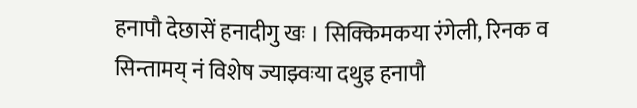हनापौ देछासें हनादीगु खः । सिक्किमकया रंगेली, रिनक व सिन्तामय् नं विशेष ज्याझ्वःया दथुइ हनापौ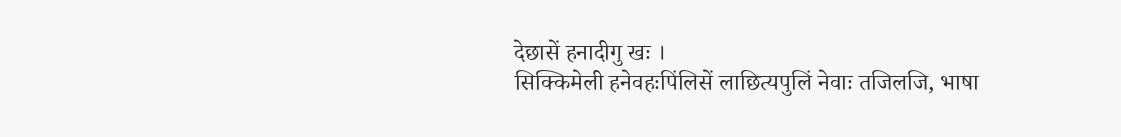देछासें हनादीगु खः ।
सिक्किमेली हनेवहःपिंलिसें लाछित्यपुलिं नेवाः तजिलजि, भाषा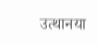उत्थानया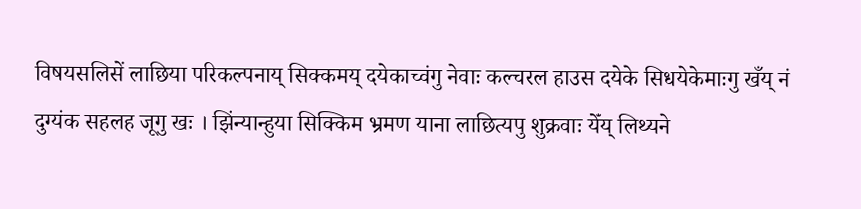विषयसलिसें लाछिया परिकल्पनाय् सिक्कमय् दयेकाच्वंगु नेवाः कल्चरल हाउस दयेके सिधयेकेमाःगु खँय् नं दुग्यंक सहलह जूगु खः । झिंन्यान्हुया सिक्किम भ्रमण याना लाछित्यपु शुक्रवाः येँय् लिथ्यने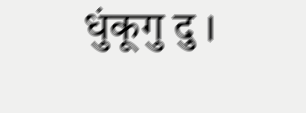धुंकूगु दु ।